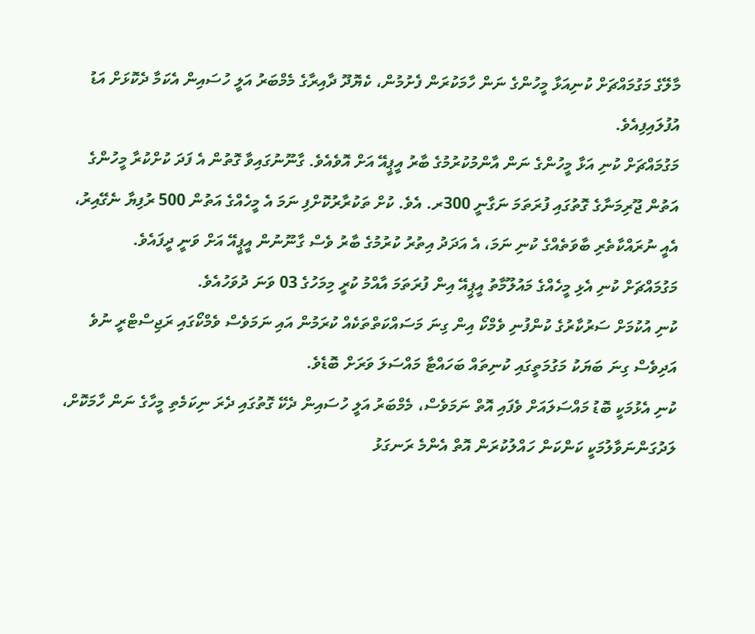މާލޭގެ މަގުމައްޗަށް ކުނިއަޅާ މީހުންގެ ނަން ހާމަކުރަން ފެށުމުން، ކެޔޮދޫ ދާއިރާގެ މެމްބަރު އަލީ ހުސައިން އެކަމާ ދެކޮޅަށް އަޑު އުފުލައިފިއެވެ.
މަގުމައްޗަށް ކުނި އަޅާ މީހުންގެ ނަން އާންމުކުރުމުގެ ބާރު އީޕީއޭ އަށް އޮވެއެވެ. ގާނޫނުގައިވާ ގޮތުން އެ ފަދަ ކުށްކުރާ މީހުންގެ އަތުން ޖޫރިމަނާގެ ގޮތުގައި ފުރަތަމަ ނަގާނީ 300ރ. އެވެ. ކުށް ތަކުރާރުކޮށްފި ނަމަ އެ މީހެއްގެ އަތުން 500 ރުފިޔާ ނެގޭއިރު، އެއީ ނުރައްކާތެރި ބާވަތެއްގެ ކުނި ނަމަ، އެ އަދަދު އިތުރު ކުރުމުގެ ބާރު ވެސް ގާނޫނުން އީޕީއޭ އަށް ވަނީ ދީފައެވެ.
މަގުމައްޗަށް ކުނި އެޅި މީހެއްގެ މައުލޫމާތު އީޕީއޭ އިން ފުރަތަމަ އާއްމު ކުރީ މިމަހުގެ 03 ވަނަ ދުވަހުއެވެ.
ކުނި އުކުމަށް ސަރުކާރުގެ ކުންފުނި ވެމްކޯ އިން ގިނަ މަސައްކަތްތަކެއް ކުރަމުން އައި ނަމަވެސް ވެމްކޯގައި ރަޖިސްޓްރީ ނުވެ އަދިވެސް ގިނަ ބަޔަކު މަގުމަތީގައި ކުނިތައް ބަހައްޓާ މައްސަލަ ވަރަށް ބޮޑެވެ.
ކުނި އެޅުމަކީ ބޮޑު މައްސަލައަށް ވެފައި އޮތް ނަމަވެސް، މެމްބަރު އަލީ ހުސައިން ދެކޭ ގޮތުގައި ދެރަ ނިކަމެތި މީހާގެ ނަން ހާމަކޮށް، ލަދުގަންނަވާލުމަކީ ކަންކަން ހައްލުކުރަން އޮތް އެންމެ ރަނގަޅު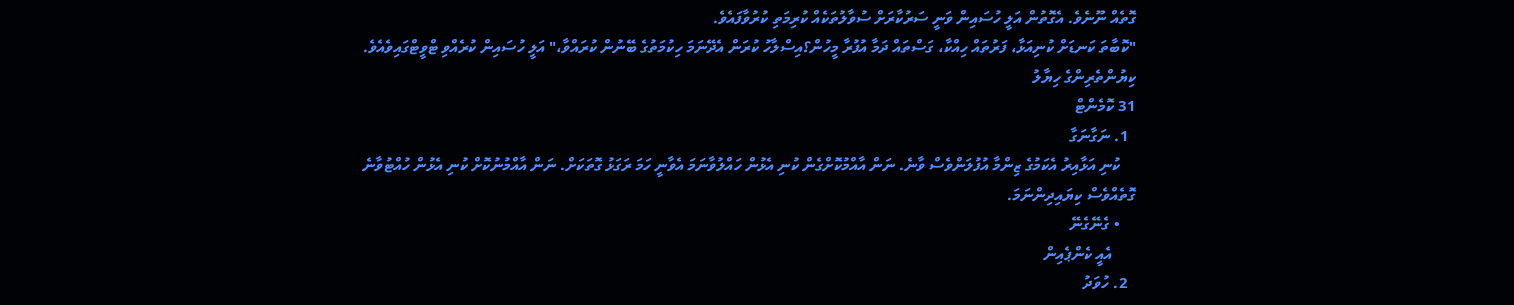ގޮތެއް ނޫނެވެ. އެގޮތުން އަލީ ހުސައިން ވަނީ ސަރުކާރަށް ސުވާލުތަކެއް ކުރިމަތި ކުރުވާފައެވެ.
"ކޮބާތަ ކަނޑަށް ކުނިއަޅާ، ފަރުތައް ހިއްކާ، ގަސްތައް ދަމާ އުފުރާ މީހުން؟އިސްލާހު ކުރަން އެދޭނަމަ ހިކުމަތުގެ ބޭނުން ކުރައްވާ،" އަލީ ހުސައިން ކުރެއްވި ޓްވީޓްގައިވެއެވެ.
ކިޔުންތެރިންގެ ހިޔާލު
31 ކޮމެންޓް
  1. ނަގާނަގާ
    ކުނި އަޅާއިރު އެކަމުގެ ޒިންމާ އުފުލަންވެސް ވާނެ. ނަން އާއްމުކޮށްގެން ކުނި އެޅުން ހައްލުވާނަމަ އެވާނީ ހަމަ ރަގަޅު ގޮތަކަށް. ނަން އާއްމުނުކޮށް ކުނި އެޅުން ހުއްޓުވާނެ ގޮތެއްވެސް ކިޔައިދިންނަމަ.
    • ގެނޭގެނޭ
      އެއީ ކެންޕެއިން
  2. ހުވަދު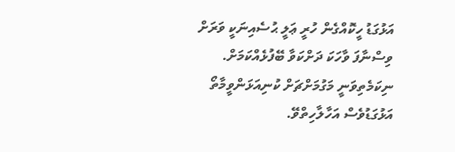އަޅުގަޑު ހީކޮއްގެން ހުރީ ޢަލީ ޙުސެއިނަކީ ވަރަށް ވިސްނާފަ ވާހަކަ ދަށްކަވާ ބޭފުޅެއްކަމަށް. ނިކަމެތިވަނީ މަގުމަށްޗަށް ކުނިއަޅަންވީމާތޯ އަޅުގަޑުވެސް އަހާލާހިތްވޭ.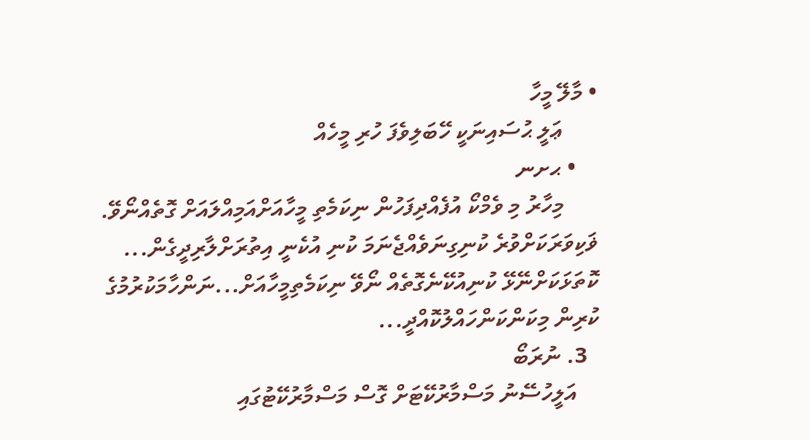• މާލޭ މީހާ
      ޢަލީ ޙުސައިނަކީ ހޭބަލިވެފަ ހުރި މީހެއް
    • ޙށނ
      މިހާރު މި ވެމްކޯ އުފެއްދިފަހުން ނިކަމެތި މީހާއަށްއަމިއްލައަށް ގޮތެއްނޯވޭ. ޥަކިވަރަކަށްވުރެ ކުނިގިނަވެއްޖެނަމަ ކުނި އުކެނީ އިތުރަށްލާރިދީގެން... ކޮތަޅަކަށްނޭޅޭ ކުނިއުކޭނެގޮތެއް ނޯވޭ ނިކަމެތިމީހާއަށް...ނަންހާމަކުރުމުގެ ކުރިން މިކަންކަންހައްލުކޮއްދީ...
  3. ނުރަބޯ
    އަލީހުސޭނު މަސްމާރުކޭޓަށް ގޮސް މަސްމާރުކޭޓުގައި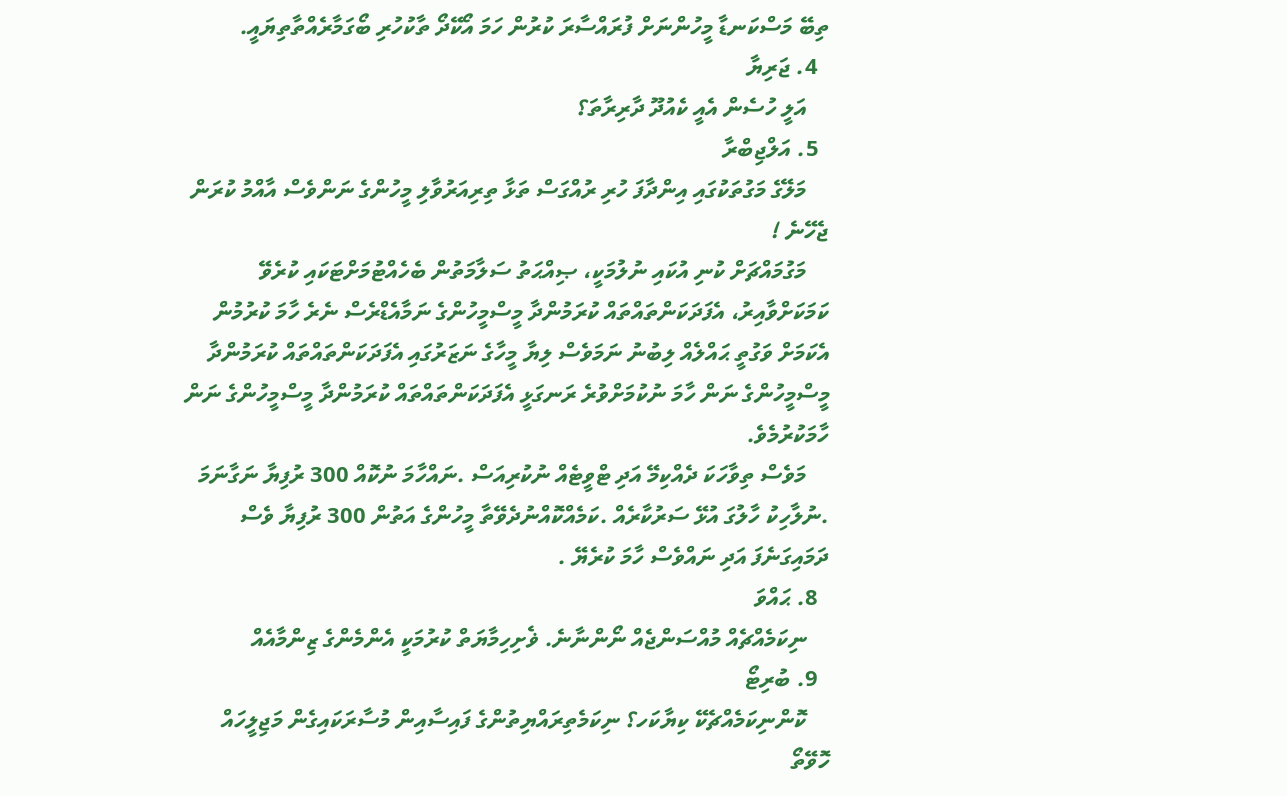ތިބޭ މަސްކަނޑާ މީހުންނަށް ފުރައްސާރަ ކުރުން ހަމަ އޯކޭދޯ ތާކުހުރި ބޯގަމާރެއްތާތިޔައީ.
  4. ޖަރިޔާ
    އަލީ ހުސެން އެއީ ކެއުދޫ ދާރިރާތަ؟
  5. އަލްޖިބްރާ
    މަލޭގެ މަގުތަކުގައި އިންދާފަ ހުރި ރުއްގަސް ތަޅާ ތިރިއަރުވާލި މީހުންގެ ނަންވެސް އާއްމު ކުރަން ޖެހޭނެ !
    މަގުމައްޗަށް ކުނި އުކައި ނުލުމަކީ، ޞިއްޙަތު ސަލާމަތުން ބެހެއްޓުމަށްޓަކައި ކުރެވޭ ކަމަކަށްވާއިރު، އެފަދަކަންތައްތައް ކުރަމުންދާ މީސްމީހުންގެ ނަމާއެޑްރެސް ނެރެ ހާމަ ކުރުމުން އެކަމަށް ވަގުތީ ޙައްލެއް ލިބުނު ނަމަވެސް ލިޔާ މީހާގެ ނަޒަރުގައި އެފަދަކަންތައްތައް ކުރަމުންދާ މީސްމީހުންގެ ނަން ހާމަ ނުކުމަށްވުރެ ރަނގަޅީ އެފަދަކަންތައްތައް ކުރަމުންދާ މީސްމީހުންގެ ނަން ހާމަކުރުމެވެ.
    މަވެސް ތިވާހަކަ ދެއްކިމޭ އަދި ޓްވީޓެއް ނުކުރިއަސް .ނައްހާމަ ނުކޮއް 300 ރުފިޔާ ނަގާނަމަ .ނުލާހިކު ހާލުގަ އުޅޭ ސަރުކާރެއް .ކަމެއްކޮއްނުދެވޭތާ މީހުންގެ އަތުން 300 ރުފިޔާ ވެސް ދަމައިގަނެފަ އަދި ނައްވެސް ހާމަ ކުރެޔޭ .
  8. ޙައްވަ
    ނިކަމެއްޗެއް މުއްސަންޖެއް ނޯންނާނެ. ޥެށިހިމާޔަތް ކުރުމަކީ އެންމެންގެ ޒިންމާއެއް
  9. ބުރިޓޯ
    ކޮންނިކަމެއްޗެކޭ ކިޔާކަހ؟ ނިކަމެތިރައްޔިތުންގެ ފައިސާއިން މުސާރަކައިގެން މަޖިލީހައް ހޮވޭތޯ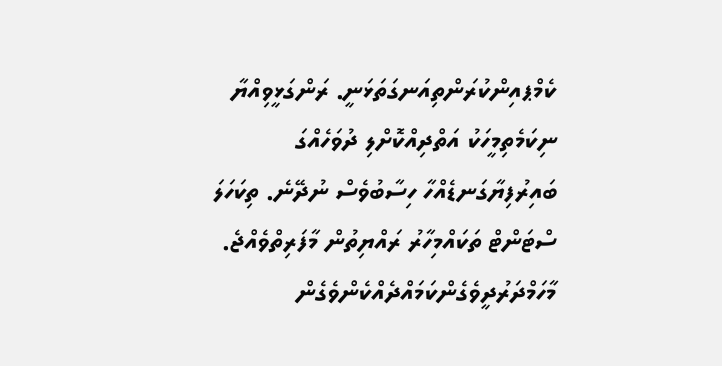ކެމްޕއިންކުރަންތިއަނގަތަޅަނީ. ރަންގަޅީވިއްޔާ ނިކަމެތިމީހަކު އަތްދިއްކޮށްލި ދުވަހެއްގަ ބައިރުފިޔާގަނޑެއްހާ ހިސާބުވެސް ނުދޭނެ. ތިކަހަލަ ސްޓަންޓް ތަކައްމިހާރު ރައްޔިތުން މާފަރިތްވެއްޖެ. މާހަމްދަރުދީވެގެންކަމައްދެއްކެންވެގެން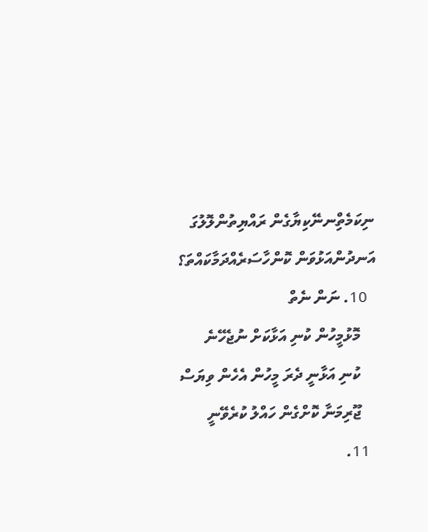ނިކަމެތިްނނޭކިޔާގެން ރައްޔިތުންލޮލުގަ އަނދުންއަޅުވަން ކޮންހާސަރެއްދަމާކައްތަ؟
  10. ނަން ނެތް
    މޮޅުމީހުން ކުނި އަޅާކަށް ނުޖެހޭނެ
    ކުނި އަޅާނީ ދެރަ މީހުން އެހެން ވިޔަސް
    ޖޫރިމަނާ ކޮށްގެން ހައްލު ކުރެވޭނީ
  11.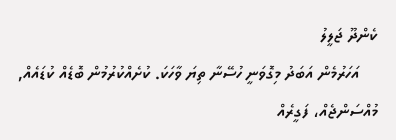ކެންދޫ ޖަލީލު
    އަހަރުމެން އަބަދު މިގޮވަނީ ހުސޭނާ ތިޔަ ވާހަކަ. ކުށެއްކުރުމުން ބޮޑެއް ކުޑައެއް, މުއްސަންޖެއް، ފަގީރެއް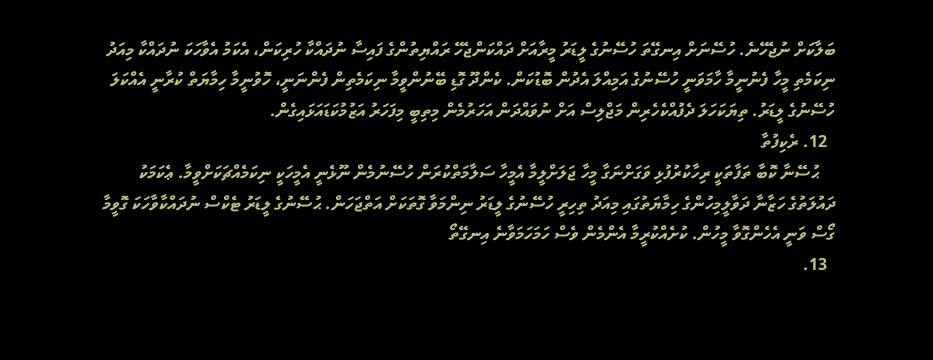ބަލާކަށް ނުޖެހޭނެ. ހުސޭނަށް އިނގޭތަ ހުސޭނުގެ ލީޑަރު މީރާއަށް ދައްކަންޖެހޭ ރައްޔިތުންގެ ފައިސާ ނުދައްކާ ހުރިކަން، އެކަމު އެވާހަކަ ނުދައްކާ މިއަދު ނިކަމެތި މީހާ ފެނުނީމާ ހާމަވަނީ ހުސޭނުގެ އަމިއްލަ އެދުން ބޮޑުކަން. ކެންދޫ ގޮޑި ބޭނުންވީމާ ނިކަމެތިން ފެންނަނީ، ހޮވުނީމާ ހިމާޔަތް ކުރާނީ އެއްކަލަ ހުސޭނުގެ ލީޑަރު. ތިޔަކަހަލަ ދެފުއްކެހެރިން މަޖްލިސް އަށް ނުވައްދަން އަހަރުމެން މިތިބީ މިފަހަރު އަޒުމުކަޑައަޅައިގެން.
  12. ރެކިފުތާ
    ޙުސޭނާ ކޮބާ ތަފާތަކީ ރިހާކުރުފުޅި ވަގަށްނަގާ މީހާ ޖަލަށްލީމާ އެމީހާ ސަލާމަތްކުރަން ހުސޭނުމެން ނޫޅެނީ އެމީހަކީ ނިކަމެއްޗަކަށްވީމާ. ޢެކަމަކު ދައުލަތުގެ ހަޒާނާ ދަވާލީމިހުންގެ ހިމާޔަތުގައި މިއަދު ތިހިރީ ހުސޭނުގެ ލީޑަރު ނިންމަވާ ގޮތަކަށް އަތްޖަހަން. ޙުސޭނުގެ ލީޑަރު ޓެކްސް ނުދައްކާވާހަކަ ގޮވީމާ ގޯސް ވަނީ އެހެންގޮވާ މީހުން. ކުށެއްކުރީމާ އެންމެން ވެސް ހަމަހަމަވާނެ އިނގޭތޯ
  13.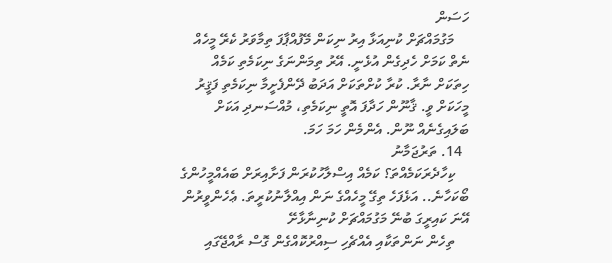ހަސަން
    މަގުމައްޗަށް ކުނިއަޅާ އިރު ނިކަން މޭފުއްޕާފަ ތިމާވަރު ކެރޭ މީހެއް ނެތް ކަމަށް ހެދިގެން އުޅެނީ. އޭރު ތިމަންނަގެ ނިކަމެތި ކަމެއް ހިތަކަށް ނާރާ. ކުރާ ކުށްތަކަށް އަދަބު ދޭންފެށީމާ ނިކަމެތި ފަޤީރު މީހަކަށް ވީ. ޤާނޫން ހަދާފަ އޮތީ ނިކަމެތި، މުއްސަނދި އަކަށް ބަލައިގެނެއް ނޫން. އެންމެން ހަމަ ހަމަ.
  14. ތަރުޖަމާނު
    ކިހާދެރަކަމެއްތަ؟ ކަމެއް އިސްލާހުކުރަން ފަށާއިރަށް ބައެއްމީހުންގެ ބޯކަހާނެ.. އަޅެފަހެ ތިގޭ މީހެއްގެ ނަން އިއްލާނުކުރީތަ. ޢެހެންވީރުން އޭނަ ކައިރީގަ ބުނޭ މަގުމައްޗަށް ކުނިނާޅާށޭ
    ތިހެން ނަންތަކާއި އެއްޗެހި ސިއްރުކޮއްގެން ގޮސް ރާއްޖޭގައި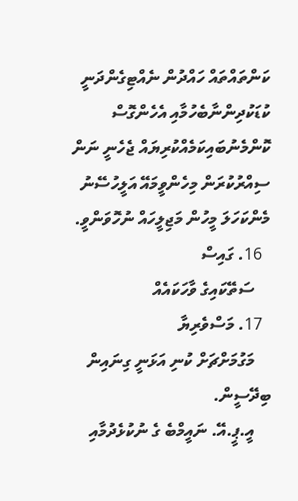ކަންތައްތައް ހައްދުން ނެއްޓިގެންދަނީ ކުޑަކުދިންނާބެހުމާއި އެހެންގޮސް ކޮންމެނުބައިކަމެއްކުރިޔައް ޖެހެނީ ނަން ސިއްރުކުރަން މިހެންވީމައޭ އަލީހުސޭނު މެންކަހަލަ މީހުން މަޖިލީހައް ނުހޮވަންވީ.
  16. ގައިސް
    ސަތޭކައިގެ ވާހަކައެއް
  17. މަސްވެރިޔާ
    މަގުމަށްޗަށް ކުނި އަޅަނީ ގިނައިން ބިދޭސީން.
    އީ.ޕީ.އޭ. ނައީމްބެ ގެ ނުކުޅެދުމާއި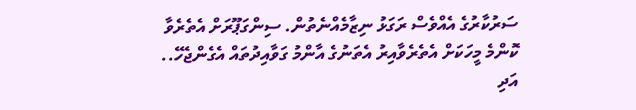ސަރުކާރުގެ އެއްވެސް ރަގަޅު ނިޒާމެއްނެތުން. ސިންގަޕޫރަށް އެތެރެވާ ކޮންމެ މީހަކަށް އެތެރެވާއިރު އެތަނުގެ އާންމު ގަވާއިދުތައް އެގެންޖެހޭ.. އަދި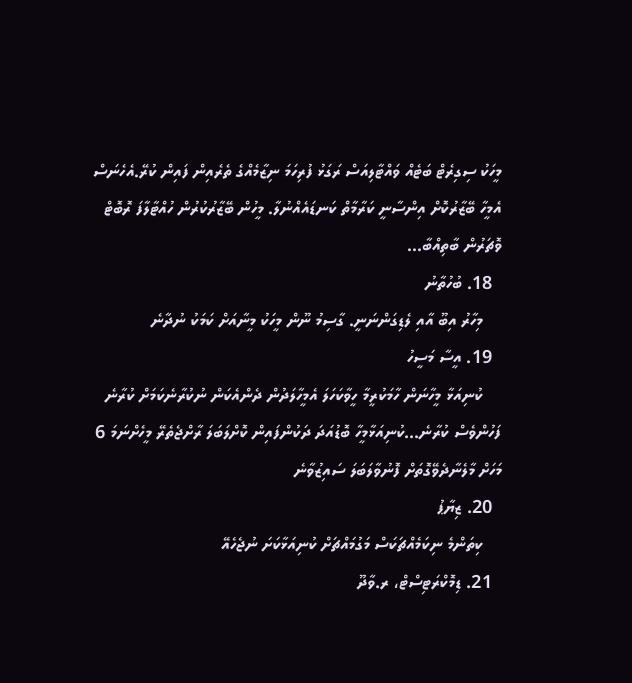މީހަކު ސިގިރެޓް ބަޓެއް ވައްޓާލިއަސް ރަގަޅު ފުރިހަމަ ނިޒާމެއްގެ ތެރެއިން ފައިން ކުރޭ.އެހެނަސް އެމީހާ ބޭޒާރުކޮށް އިންސާނީ ކަރާމާތް ކަނޑައެއްނުލާ. މީހުން ބޭޒާރުކުރުން ހުއްޓާލާފަ ރޮބޮޓް ވޮޗަރުން ބާތިއްބާ...
  18. ބުހުތާނު
    މިހާރު އިބޫ އާއި ލެޑިގަންނަނީ. ގާސިމު ނޫން މީހަކު މީނާއަށް ކަމަކު ނުދާނެ
  19. އީސާ މަސީހު
    ކުނިއަޅާ މީހާނަން ހާމަކުރީމާ ހީވާކަހަލަ އެމީހާލަދުން ދެންއެކަން ނުކުރާނެކަމަށް ކުރާނެ ފަހުންވެސް ކުރާނެ...ކުނިއަޅާމީހާ ބޮޑުއަދަ ދަކުންފައިން ކޮށްލަބަލަ ރާށްޖެތެރޭ މީހެށްނަމަ 6 މަހަށް މާލެނާދެވޭގޮތަށް ފޮނުވާލަބަލަ ސައިޒުވާނެ
  20. ޒިޔާޕު
    ކިތަންމެ ނިކަމެއްޗަކަސް މަގުމައްޗަށް ކުނިއަޅާކަށަ ނުޖެހެއޭ
  21. ޑިމޮކްރަޓިސްޓް، ރ.ވާދޫ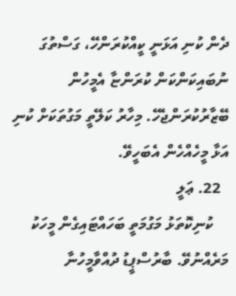ދެން ކުނި އަޅަނީ ކީއްކުރަންހޭ، ގަސްތުގަ ނުބައިކަންކަން ކުރަންޏާ އެމީހުން ބޭޒާރުކުރަންޖެހޭ. މިހާރު ކަލޭތީ މަގުތަކަށް ކުނި އަޅާ މީހެއްހެން އެބަހީވޭ.
  22. ޢަލީ
    ކުނިކޮތަޅު މަގުމަތީ ބަހައްޓައިގެން މީހަކު މަރެއްނުވޭ. ބާރުސްޕީޑު ދުއްވާމީހުނާ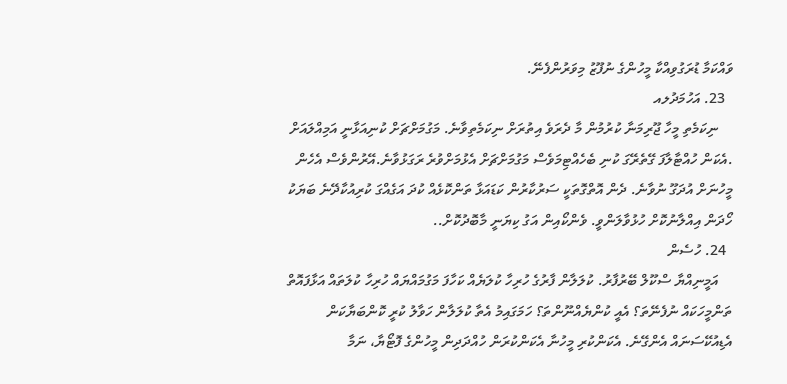ވައްކަމާ ޑުރަގުވިއްކާ މީހުންގެ ނުފޫޒު މިވަރުންފެނޭ.
  23. އަހުމަދުލއ
    ނިކަމެތި މީހާ ޖޫރިމަނާ ކުރުމުން މާ ދެރަވެ އިތުރަށް ނިކަމެތިވާނެ. މަގުމަށްޗަށް ކުނިއަޅާނީ އަމިއްލައަށް .އެކަން ހުއްޓާލާފަ ގޭތެރޭގަ ކުނި ބެހެއްޓިމަވެސް މަގުމަށްޗަށް އެޅުމަށްވުރެ ރަގަޅުވާނެ.އޭރުންވެސް އެހެން މީހުނަށް އުދަގޫ ނުވާނެ. ދެން އޮތްގޮތަކީ ސަރުކާރުން ކަޑައަޅާ ތަންކޮޅެއް ކުދަ އަގެއްގަ ކުރިއުކާދޭނެ ބަޔަކު ހޯދަން އިއްލާނުކޮށް ހުޅުވާލަންވީ. ވެންކޯއިން އަގު ކިޔަނީ މާބޮދުކޮށް..
  24. ހުސެން
    އަމީނިއްޔާ ސްކޫލް ބޭރުފާރު. ކުލަލާން ފާރުގެ ހުރިހާ ކުލަޔެއް ކަހާފަ މަގުމައްޔައް ހުރިހާ ކުލަތައް އަޅާފައޮތް ތަންމީހަކައް ނުފެނޭތަ؟ އެއީ ކުންޔެއްނޫންތަ؟ ހަމަގައިމު އެތާ ކުލަލާން ހަވާލު ކުރީ ކޮންބަޔާކަން އެޑިއުކޭސަނައް އެންގޭނެ. އެކަންކުރި މީހުނާ އެކަންކުރަން ހުއްދަދިން މީހުންގެ ފޮޓޯޔާ، ނަމާ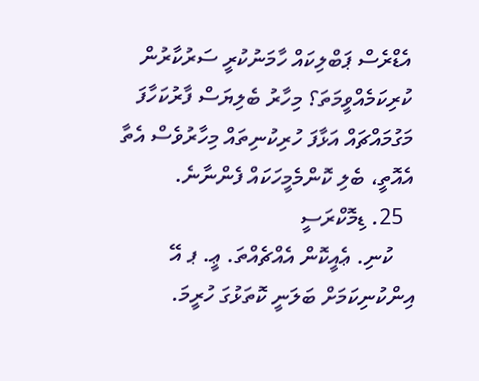އެޑްރެސް ޕަބްލިކައް ހާމަނުކުރީ ސަރުކާރުން ކުރިކަމެއްވީމަތަ؟ މިހާރު ބެލިޔަސް ފާރުކަހާފަ މަގުމައްޗައް އަޅާފަ ހުރިކުނިތައް މިހާރުވެސް އެތާ އެއޮތީ، ބެލި ކޮންމެމީހަކައް ފެންނާނެ.
  25. ޑިމޮކްރަސީ
    ކުނި. ޢެއީކޮން އެއްޗެއްތަ. ޢީ. ޕ އޭ އިންކުނިކަމަށް ބަލަނީ ކޮތަޅުގަ ހުރީމަ.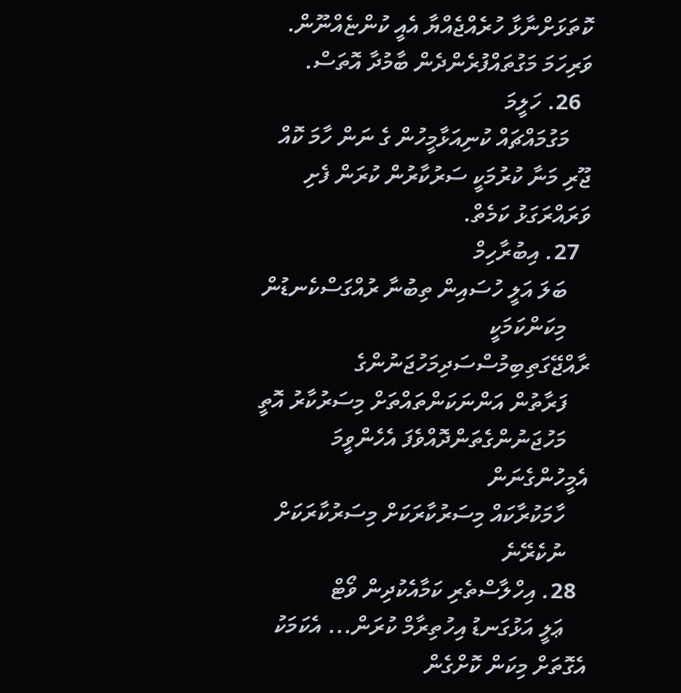ކޮތަޅަށްނާޅާ ހުރެއްޖެއްޔާ އެއީ ކުންޏެއްނޫން. ވަރިހަމަ މަގުތައްފުރެންދެން ބާމުދާ އޮތަސް.
  26. ހަލީމަ
    މަގުމައްޗައް ކުނިއަޅާމީހުން ގެ ނަން ހާމަ ކޮއް ޖޫރި މަނާ ކުރުމަކީ ސަރުކާރުން ކުރަން ފެށި ވަރައްރަގަޅު ކަމެތް.
  27. އިބުރާހިމް
    ބަލަ އަލީ ހުސައިން ތިބުނާ ރުއްގަސްކެނޑުން
    މިކަންކަމަކީ ރާއްޖޭގަތިބިމުސްސަދިމަހުޖަނުންގެ
    ފަރާތުން އަންނަކަންތައްތަށް މިސަރުކާރު އޮތީ
    މަހުޖަނުންގެތަންދޮއްވެފަ އެހެންވީމަ އެމީހުންގެނަން
    ހާމަކުރާކައް މިސަރުކާރަކަށް މިސަރުކާރަކަށް
    ނުކެރޭނެ
  28. އިހްލާސްތެރި ކަމާއެކުދިން ވޯޓް
    ޢަލީ އަޅުގަނޑު އިހުތިރާމް ކުރަން... އެކަމަކު އެގޮތަށް މިކަން ކޮށްގެން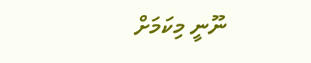ނޫނީ މިކަމަށް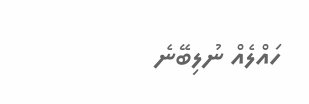ހައްލެއް ނުލިބޭނެ